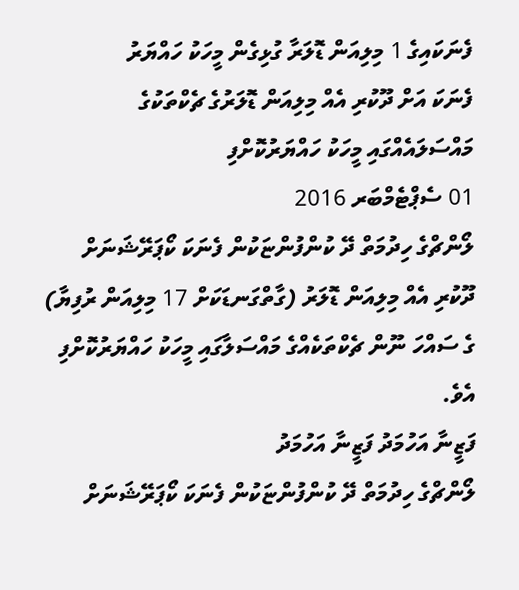ފެނަކައިގެ 1 މިލިއަން ޑޮލަރާ ގުޅިގެން މީހަކު ހައްޔަރު
ފެނަކަ އަށް ދޫކުރި އެއް މިލިއަން ޑޮލަރުގެ ޗެކްތަކުގެ މައްސަލައެއްގައި މީހަކު ހައްޔަރުކޮށްފި
01 ސެޕްޓެމްބަރ 2016
ލޯންޗްގެ ހިދުމަތް ދޭ ކުންފުންޏަކުން ފެނަކަ ކޯޕަރޭޝަނަށް ދޫކުރި އެއް މިލިއަން ޑޮލަރު (ގާތްގަނޑަކަށް 17 މިލިއަން ރުފިޔާ) ގެ ސައްހަ ނޫން ޗެކްތަކެއްގެ މައްސަލާގައި މީހަކު ހައްޔަރުކޮށްފި އެވެ.
ފަޒީނާ އަހުމަދު ފަޒީނާ އަހުމަދު
ލޯންޗްގެ ހިދުމަތް ދޭ ކުންފުންޏަކުން ފެނަކަ ކޯޕަރޭޝަނަށް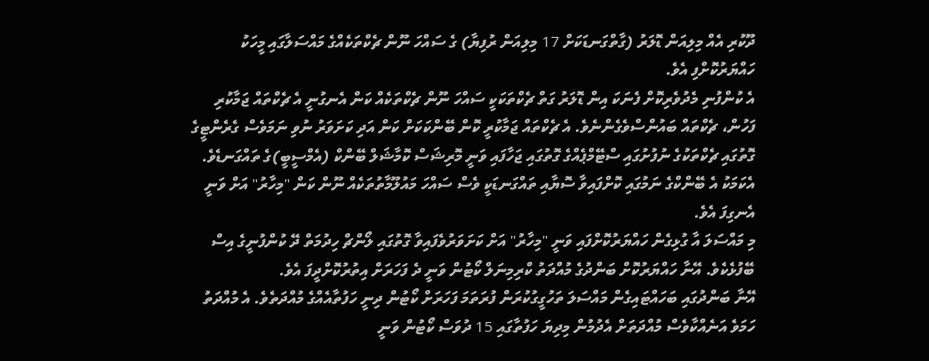ދޫކުރި އެއް މިލިއަން ޑޮލަރު (ގާތްގަނޑަކަށް 17 މިލިއަން ރުފިޔާ) ގެ ސައްހަ ނޫން ޗެކްތަކެއްގެ މައްސަލާގައި މީހަކު ހައްޔަރުކޮށްފި އެވެ.
އެ ކުންފުނި މެދުވެރިކޮށް ފެނަކަ އިން ޑޮލަރު ގަތް ޗެކްތަކަކީ ސައްހަ ނޫން ޗެކްތަކެއް ކަން އެނގުނީ އެ ޗެކްތައް ޖަމާކުރި ފަހުން، ޗެކްތައް ބައުންސްވެގެންނެވެ. އެ ޗެކްތައް ޖަމާކުރީ ކޮން ބޭންކަކަށް ކަން އަދި ކަށަވަރު ނުވި ނަމަވެސް ގެރެންޓީގެ ގޮތުގައި ޗެކްތަކުގެ ނުފުށުގައި ސްޓޭމްޕެއްގެ ގޮތުގައި ޖަހާފައި ވަނީ މޮރިޝަސް ކޮމާޝަލް ބޭންކް (އެމްސީބީ)ގެ ތައްގަނޑެވެ. އެކަމަކު އެ ބޭންކްގެ ނަމުގައި ކޮށްފައިވާ ސޮޔާއި ތައްގަނޑަކީ ވެސް ސައްހަ މައުލޫމާތުތަކެއް ނޫން ކަން "މިހާރު" އަށް ވަނީ އެނގިފަ އެވެ.
މި މައްސަލަ އާ ގުޅިގެން ހައްޔަރުކޮށްފައި ވަނީ "މިހާރު" އަށް ކަށަވަރުވެފައިވާ ގޮތުގައި ލޯންޗް ހިދުމަތް ދޭ ކުންފުނީގެ އިސް ބޭފުޅެކެވެ. އޭނާ ހައްޔަރުކޮށް ބަންދުގެ މުއްދަތު ކްރިމިނަލް ކޯޓުން ވަނީ ދެ ފަހަރަށް އިތުރުކޮށްދީފަ އެވެ.
އޭނާ ބަންދުގައި ބަހައްޓައިގެން މައްސަލަ ތަހުގީގުކުރަން ފުރަތަމަ ފަހަރަށް ކޯޓުން ދިނީ ހަފުތާއެއްގެ މުއްދަތެވެ. އެ މުއްދަތު ހަމަވެ އަނެއްކާވެސް މުއްދަތަށް އެދުމުން މިދިޔަ ހަފުތާގައި 15 ދުވަސް ކޯޓުން ވަނީ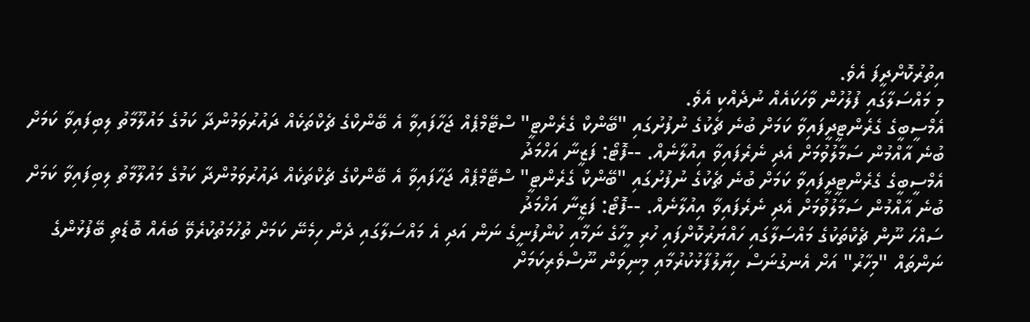އިތުރުކޮށްދީފަ އެވެ.
މި މައްސަލާގައި ފުލުހުން ވާހަކައެއް ނުދެއްކި އެވެ.
އެމްސީބީގެ ގެރެންޓީދީފައިވާ ކަމަށް ބުނެ ޗެކުގެ ނުފުށުގައި "ބޭންކް ގެރެންޓީ" ސްޓޭމްޕެއް ޖަހާފައިވާ އެ ބޭންކްގެ ޗެކްތަކެއް ދައުރުވަމުންދާ ކަމުގެ މައުލޫމާތު ލިބިފައިވާ ކަމަށް ބުނެ އާއްމުން ސަމާލުވުމަށް އެދި ނެރެފައިވާ އިއުލާނެއް. --ފޮޓޯ: ފަޒީނާ އަހްމަދު
އެމްސީބީގެ ގެރެންޓީދީފައިވާ ކަމަށް ބުނެ ޗެކުގެ ނުފުށުގައި "ބޭންކް ގެރެންޓީ" ސްޓޭމްޕެއް ޖަހާފައިވާ އެ ބޭންކްގެ ޗެކްތަކެއް ދައުރުވަމުންދާ ކަމުގެ މައުލޫމާތު ލިބިފައިވާ ކަމަށް ބުނެ އާއްމުން ސަމާލުވުމަށް އެދި ނެރެފައިވާ އިއުލާނެއް. --ފޮޓޯ: ފަޒީނާ އަހްމަދު
ސައްހަ ނޫން ޗެކްތަކުގެ މައްސަލާގައި ހައްޔަރުކޮށްފައި ހުރި މީހާގެ ނަމާއި ކުންފުނީގެ ނަން އަދި އެ މައްސަލާގައި ދެން ހިމެނޭ ކަމަށް ތުހުމަތުކުރެވޭ ބައެއް ބޮޑެތި ބޭފުޅުންގެ ނަންތައް "މިހާރު" އަށް އެނގުނަސް ހިޔާލުފާޅުކުރުމާއި މިނިވަން ނޫސްވެރިކަމަށް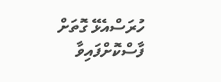ހުރަސްއެޅޭ ގޮތަށް ފާސްކޮށްފައިވާ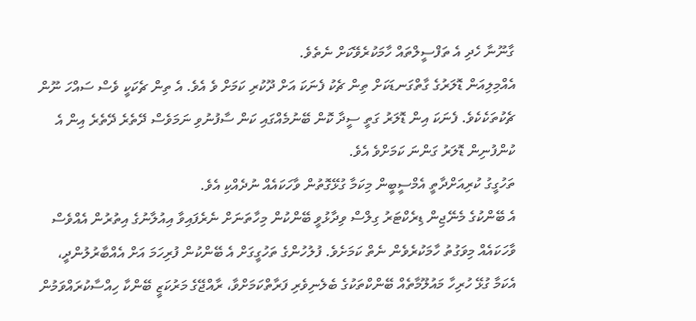ގާނޫނާ ހެދި އެ ތަފްސީލްތައް ހާމަކުރެވޭކަށް ނެތެވެ.
އެއްމިލިއަން ޑޮލަރުގެ ގާތްގަނޑަކަށް ތިން ޗެކު ފެނަކަ އަށް ދޫކުރި ކަމަށް ވެ އެވެ. އެ ތިން ޗެކަކީ ވެސް ސައްހަ ނޫން ޗެކުތަކެކެވެ. ފެނަކަ އިން ޑޮލަރު ގަތީ ސީދާ ކޮން ބޭނުމެއްގައި ކަން ސާފުނުވި ނަމަވެސް ދޭތެރެ ދޭތެރެ އިން އެ ކުންފުނިން ޑޮލަރު ގަންނަ ކަމަށްވެ އެވެ.
ތަހުގީގު ކުރިއަށްދާތީ އެމްސީބީން މިކަމާ ގުޅޭގޮތުން ވާހަކައެއް ނުދެއްކި އެވެ.
އެ ބޭންކުގެ މެނޭޖިން ޑިރެކްޓަރު ގިލްސް ވިދާޅުވީ ބޭންކުން މިހާތަނަށް ނެރެފައިވާ އިއުލާނުގެ އިތުރުން އެއްވެސް ވާހަކައެއް މިވަގުތު ހާމަކުރެވެން ނެތް ކަމަށެވެ. ފުލުހުންގެ ތަހުގީގަށް އެ ބޭންކުން ފުރިހަމަ އަށް އެއްބާރުލުންދީ، އެކަމާ ގުޅޭ ހުރިހާ މައުލޫމާތެއް ބޭންކްތަކުގެ ބެލެނިވެރި ފަރާތްކަމަށްވާ، ރާއްޖޭގެ މަރުކަޒީ ބޭންކާ ހިއްސާކުރައްވަމުން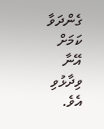ގެންދަވާ ކަމަށް އޭނާ ވިދާޅުވި އެވެ.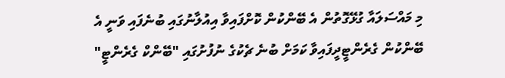މި މައްސަލައާ ގުޅޭގޮތުން އެ ބޭންކުން ކޮށްފައިވާ އިއުލާނުގައި ބުނެފައި ވަނީ އެ ބޭންކުން ގެރެންޓީދީފައިވާ ކަމަށް ބުނެ ޗެކުގެ ނުފުށުގައި "ބޭންކް ގެރެންޓީ"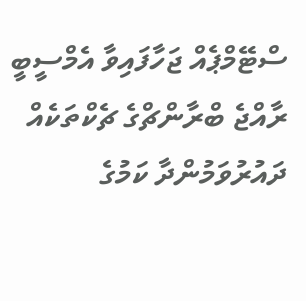ސްޓޭމްޕެއް ޖަހާފައިވާ އެމްސީބީ ރާއްޖެ ބްރާންޗްގެ ޗެކްތަކެއް ދައުރުވަމުންދާ ކަމުގެ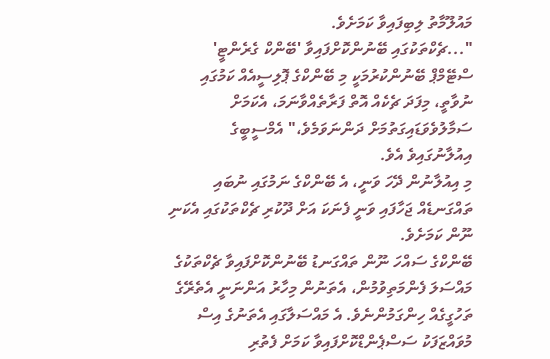މައުލޫމާތު ލިބިފައިވާ ކަމަށެވެ.
"...ޗެކްތަކުގައި ބޭނުންކޮށްފައިވާ 'ބޭންކް ގެރެންޓީ' ސްޓޭމްޕް ބޭނުންކުރުމަކީ މި ބޭންކްގެ ޕޮލިސީއެއް ކަމުގައި ނުވާތީ، މިފަދަ ޗެކެއް އޮތް ފަރާތެއްވާނަމަ، އެކަމަށް ސަމާލުވެވަޑައިގަތުމަށް ދަންނަވަމެވެ،" އެމްސީބީގެ އިއުލާނުގައިވެ އެވެ.
މި އިއުލާނުން ދޭހަ ވަނީ، އެ ބޭންކްގެ ނަމުގައި ނުބައި ތައްގަނޑެއް ޖަހާފައި ވަނީ ފެނަކަ އަށް ދޫކުރި ޗެކްތަކުގައި އެކަނި ނޫން ކަމަށެވެ.
ބޭންކްގެ ސައްހަ ނޫން ތައްގަނޑު ބޭނުންކޮށްފައިވާ ޗެކްތަކުގެ މައްސަލަ ފެންމަތިވުމުން، އެތަނުން މިހާރު އަންނަނީ އެތެރޭގެ ތަހުގީގެއް ހިންގަމުންނެވެ. އެ މައްސަލާގައި އެތަނުގެ އިސް މުވައްޒަފަކު ސަސްޕެންޑްކޮށްފައިވާ ކަމަށް ފެތުރި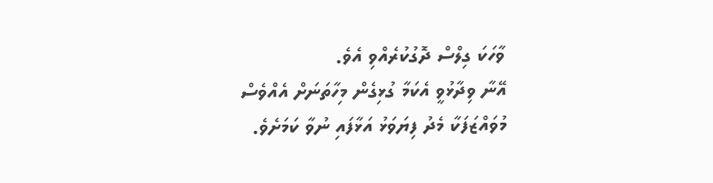ވާހަކަ ގިލްސް ދޮގުކުރެއްވި އެވެ.
އޭނާ ވިދާޅުވީ އެކަމާ ގުޅިގެން މިހާތަނަށް އެއްވެސް މުވައްޒަފަކާ މެދު ފިޔަވަޅު އަޅާފައި ނުވާ ކަމަށެވެ.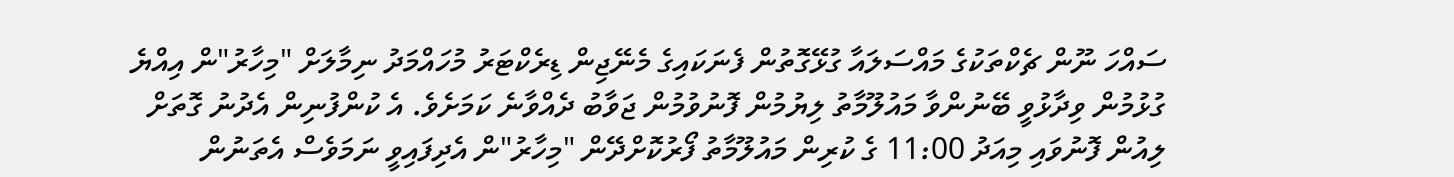ސައްހަ ނޫން ޗެކްތަކުގެ މައްސަލައާ ގުޅޭގޮތުން ފެނަކައިގެ މެނޭޖިން ޑިރެކްޓަރު މުހައްމަދު ނިމާލަށް "މިހާރު"ން އިއްޔެ ގުޅުމުން ވިދާޅުވީ ބޭނުންވާ މައުލޫމާތު ލިޔުމުން ފޮނުވުމުން ޖަވާބު ދެއްވާނެ ކަމަށެވެ. އެ ކުންފުނިން އެދުނު ގޮތަށް ލިއުން ފޮނުވައި މިއަދު 11:00 ގެ ކުރިން މައުލޫމާތު ފޯރުކޮށްދޭން "މިހާރު"ން އެދިފައިވީ ނަމަވެސް އެތަނުން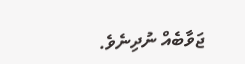ޖަވާބެއް ނުދިނެވެ.